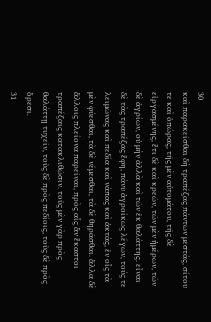30
καὶ παρακεῖσθαι δὴ τραπέζας πάντων μεστάς, σίτου τε καὶ ὀπώρας, τῆς μὲν αὐτομάτου, τῆς δὲ εἰργασμένης, ἔτι δὲ καὶ κρεῶν, τῶν μὲν ἡμέρων, τῶν δὲ ἀγρίων, οὐ μὴν ἀλλὰ καὶ τῶν ἐκ θαλάττης. εἶναι δὲ τὰς τραπέζας ἔφη, πάνυ ἀγροίκως λέγων, τούς τε λειμῶνας καὶ πεδία καὶ νάπας καὶ ἀκτάς, ἐν οἷς τὰ μὲν φύεσθαι, τὰ δὲ νέμεσθαι, τὰ δὲ θηρᾶσθαι. ἄλλα δὲ ἄλλοις πλείονα παρεῖναι, πρὸς αἷς ἂν ἕκαστοι τραπέζαις κατακλιθῶσιν. τοὺς μὲν γὰρ πρὸς θαλάττῃ τυχεῖν, τοὺς δὲ πρὸς πεδίοις, τοὺς δὲ πρὸς ὄρεσι.
31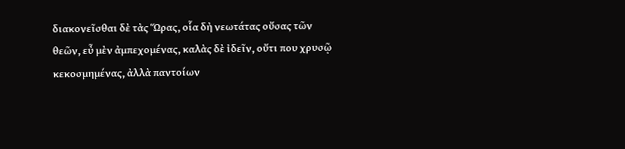διακονεῖσθαι δὲ τὰς Ὥρας, οἷα δὴ νεωτάτας οὔσας τῶν θεῶν, εὖ μὲν ἀμπεχομένας, καλὰς δὲ ἰδεῖν, οὔτι που χρυσῷ κεκοσμημένας, ἀλλὰ παντοίων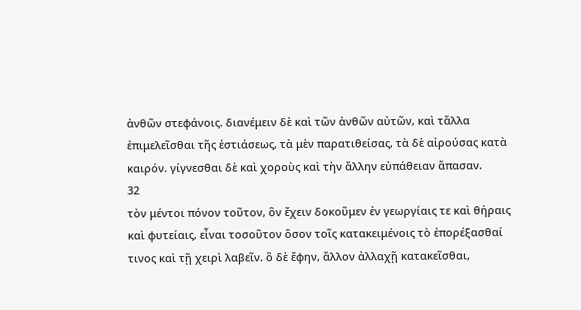ἀνθῶν στεφάνοις. διανέμειν δὲ καὶ τῶν ἀνθῶν αὐτῶν, καὶ τἄλλα ἐπιμελεῖσθαι τῆς ἑστιάσεως, τὰ μὲν παρατιθείσας, τὰ δὲ αἰρούσας κατὰ καιρόν. γίγνεσθαι δὲ καὶ χοροὺς καὶ τὴν ἄλλην εὐπάθειαν ἅπασαν.
32
τὸν μέντοι πόνον τοῦτον, ὃν ἔχειν δοκοῦμεν ἐν γεωργίαις τε καὶ θήραις καὶ φυτείαις, εἶναι τοσοῦτον ὅσον τοῖς κατακειμένοις τὸ ἐπορέξασθαί τινος καὶ τῇ χειρὶ λαβεῖν. ὃ δὲ ἔφην, ἄλλον ἀλλαχῇ κατακεῖσθαι,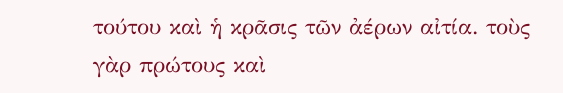τούτου καὶ ἡ κρᾶσις τῶν ἀέρων αἰτία. τοὺς γὰρ πρώτους καὶ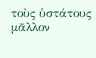τοὺς ὑστάτους μᾶλλον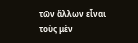τῶν ἄλλων εἶναι τοὺς μὲν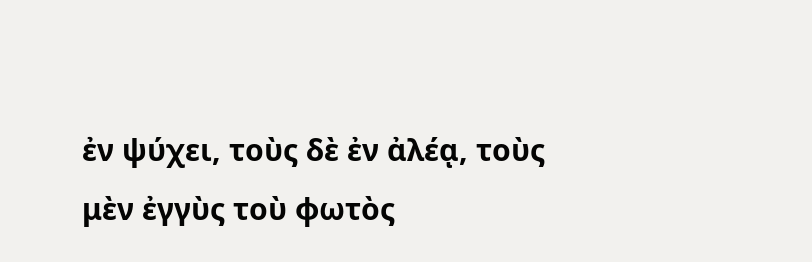ἐν ψύχει, τοὺς δὲ ἐν ἀλέᾳ, τοὺς μὲν ἐγγὺς τοὺ φωτὸς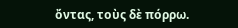ὄντας, τοὺς δὲ πόρρω.